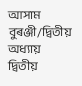আসাম বুৰঞ্জী/দ্বিতীয় অধ্যায়
দ্বিতীয়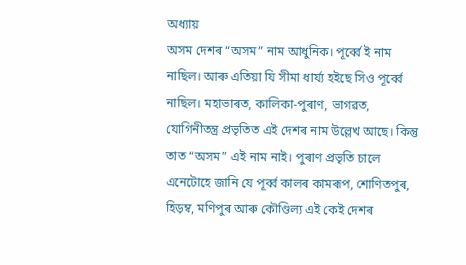অধ্যায়
অসম দেশৰ “অসম” নাম আধুনিক। পূৰ্ব্বে ই নাম নাছিল। আৰু এতিয়া যি সীমা ধাৰ্য্য হইছে সিও পূৰ্ব্বে নাছিল। মহাভাৰত, কালিকা-পুৰাণ, ভাগৱত, যোগিনীতন্ত্ৰ প্ৰভৃতিত এই দেশৰ নাম উল্লেখ আছে। কিন্তু তাত “অসম” এই নাম নাই। পুৰাণ প্ৰভৃতি চালে এনেটোহে জানি যে পূৰ্ব্ব কালৰ কামৰূপ, শোণিতপুৰ, হিড়ম্ব, মণিপুৰ আৰু কৌণ্ডিল্য এই কেই দেশৰ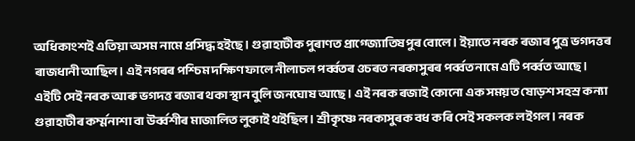অধিকাংশই এতিয়া অসম নামে প্ৰসিদ্ধ হইছে। গুৱাহাটীক পুৰাণত প্ৰাগ্জ্যোতিষপুৰ বোলে। ইয়াতে নৰক ৰজাৰ পুত্ৰ ভগদত্তৰ ৰাজধানী আছিল। এই নগৰৰ পশ্চিম দক্ষিণ ফালে নীলাচল পৰ্ব্বতৰ ওচৰত নৰকাসুৰৰ পৰ্ব্বত নামে এটি পৰ্ব্বত আছে। এইটি সেই নৰক আৰু ভগদত্ত ৰজাৰ থকা স্থান বুলি জনঘোষ আছে। এই নৰক ৰজাই কোনো এক সময়ত ষোড়শ সহস্ৰ কন্যা গুৱাহাটীৰ কৰ্ম্মনাশা বা উৰ্ব্বশীৰ মাজালিত লুকাই থইছিল। শ্ৰীকৃষ্ণে নৰকাসুৰক বধ কৰি সেই সকলক লইগল। নৰক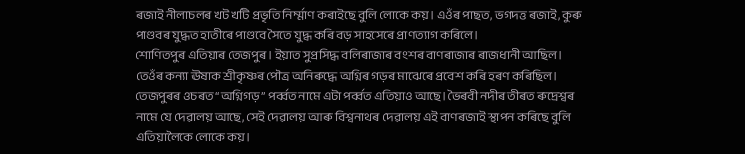ৰজাই নীলাচলৰ খট খটি প্ৰভৃতি নিৰ্ম্মাণ কৰাইছে বুলি লোকে কয়। এওঁৰ পাছত, ভগদত্ত ৰজাই, কুৰু পাণ্ডবৰ যুদ্ধত হাতীৰে পাণ্ডবে সৈতে যুদ্ধ কৰি বড় সাহসেৰে প্ৰাণত্যাগ কৰিলে।
শোণিতপুৰ এতিয়াৰ তেজপুৰ। ইয়াত সুপ্ৰসিদ্ধ বলিৰাজাৰ বংশৰ বাণৰাজাৰ ৰাজধানী আছিল। তেওঁৰ কন্যা ঊষাক শ্ৰীকৃষ্ণৰ পৌত্ৰ অনিৰুদ্ধে অগ্নিৰ গড়ৰ মাঝেৰে প্ৰবেশ কৰি হৰণ কৰিছিল। তেজপুৰৰ ওচৰত “অগ্নিগড়” পৰ্ব্বত নামে এটা পৰ্ব্বত এতিয়াও আছে। ভৈৰবী নদীৰ তীৰত ৰুদ্ৰেশ্বৰ নামে যে দেৱালয় আছে, সেই দেৱালয় আৰু বিশ্বনাথৰ দেৱালয় এই বাণৰজাই স্থাপন কৰিছে বুলি এতিয়ালৈকে লোকে কয়।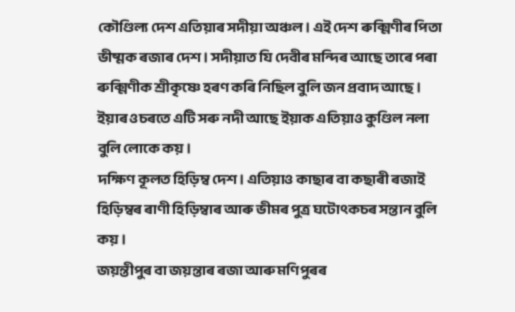কৌণ্ডিল্য দেশ এতিয়াৰ সদীয়া অঞ্চল। এই দেশ ৰুক্মিণীৰ পিতা ভীষ্মক ৰজাৰ দেশ। সদীয়াত যি দেবীৰ মন্দিৰ আছে তাৰে পৰা ৰুক্মিণীক শ্ৰীকৃষ্ণে হৰণ কৰি নিছিল বুলি জন প্ৰবাদ আছে। ইয়াৰ ওচৰতে এটি সৰু নদী আছে ইয়াক এতিয়াও কুণ্ডিল নলা বুলি লোকে কয়।
দক্ষিণ কূলত হিড়িম্ব দেশ। এতিয়াও কাছাৰ বা কছাৰী ৰজাই হিড়িম্বৰ ৰাণী হিড়িম্বাৰ আৰু ভীমৰ পুত্ৰ ঘটোৎকচৰ সন্তান বুলি কয়।
জয়ন্তীপুৰ বা জয়ন্তাৰ ৰজা আৰু মণিপুৰৰ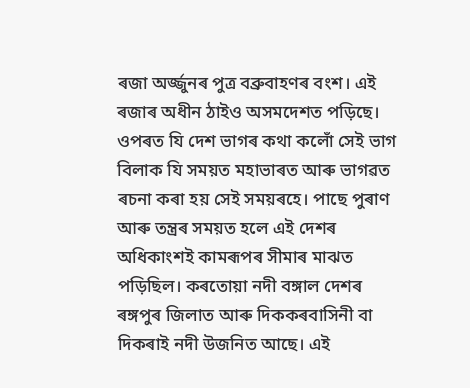ৰজা অৰ্জ্জুনৰ পুত্ৰ বব্ৰুবাহণৰ বংশ। এই ৰজাৰ অধীন ঠাইও অসমদেশত পড়িছে। ওপৰত যি দেশ ভাগৰ কথা কলোঁ সেই ভাগ বিলাক যি সময়ত মহাভাৰত আৰু ভাগৱত ৰচনা কৰা হয় সেই সময়ৰহে। পাছে পুৰাণ আৰু তন্ত্ৰৰ সময়ত হলে এই দেশৰ অধিকাংশই কামৰূপৰ সীমাৰ মাঝত পড়িছিল। কৰতোয়া নদী বঙ্গাল দেশৰ ৰঙ্গপুৰ জিলাত আৰু দিককৰবাসিনী বা দিকৰাই নদী উজনিত আছে। এই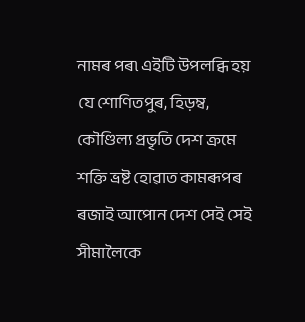নামৰ পৰ৷ এইটি উপলব্ধি হয় যে শোণিতপুৰ, হিড়ম্ব, কৌণ্ডিল্য প্ৰভৃতি দেশ ক্ৰমে শক্তি ভ্ৰষ্ট হোৱাত কামৰূপৰ ৰজাই আপোন দেশ সেই সেই সীমালৈকে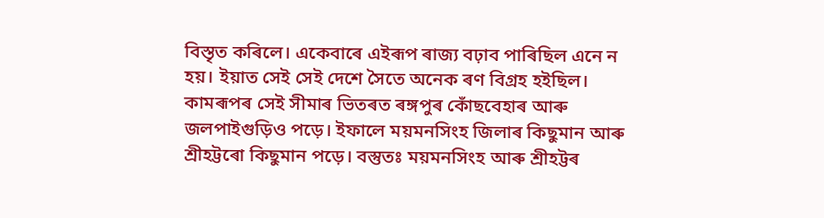বিস্তৃত কৰিলে। একেবাৰে এইৰূপ ৰাজ্য বঢ়াব পাৰিছিল এনে ন হয়। ইয়াত সেই সেই দেশে সৈতে অনেক ৰণ বিগ্ৰহ হইছিল। কামৰূপৰ সেই সীমাৰ ভিতৰত ৰঙ্গপুৰ কোঁছবেহাৰ আৰু জলপাইগুড়িও পড়ে। ইফালে ময়মনসিংহ জিলাৰ কিছুমান আৰু শ্ৰীহট্টৰো কিছুমান পড়ে। বস্তুতঃ ময়মনসিংহ আৰু শ্ৰীহট্টৰ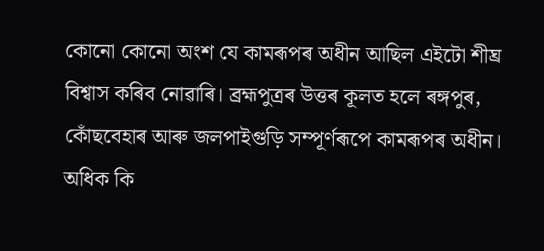কোনো কোনো অংশ যে কামৰূপৰ অধীন আছিল এইটো শীঘ্ৰ বিশ্বাস কৰিব নোৱাৰি। ব্ৰহ্মপুত্ৰৰ উত্তৰ কূলত হলে ৰঙ্গপুৰ, কোঁছবেহাৰ আৰু জলপাইগুড়ি সম্পূৰ্ণৰূপে কামৰূপৰ অধীন। অধিক কি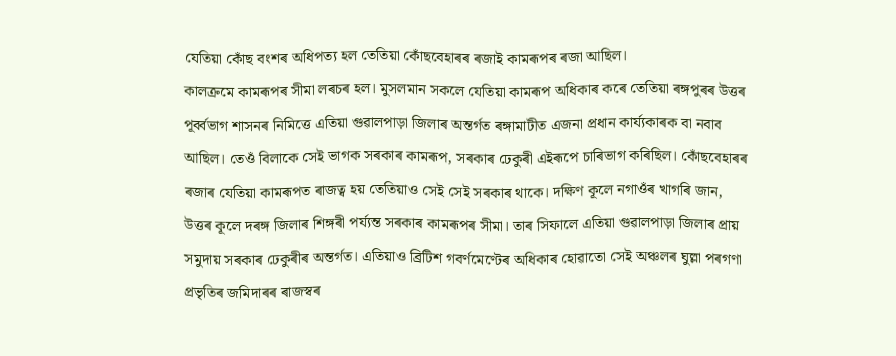যেতিয়া কোঁছ বংশৰ অধিপত্য হল তেতিয়া কোঁছবেহাৰৰ ৰজাই কামৰূপৰ ৰজা আছিল।
কালক্ৰমে কামৰূপৰ সীমা লৰচৰ হল। মুসলমান সকলে যেতিয়া কামৰূপ অধিকাৰ কৰে তেতিয়া ৰঙ্গপুৰৰ উত্তৰ পূৰ্ব্বভাগ শাসনৰ নিমিত্তে এতিয়া গুৱালপাড়া জিলাৰ অন্তৰ্গত ৰঙ্গামাটীত এজনা প্ৰধান কাৰ্য্যকাৰক বা নবাব আছিল। তেওঁ বিলাকে সেই ভাগক সৰকাৰ কামৰূপ, সৰকাৰ ঢেকুৰী এইৰূপে চাৰিভাগ কৰিছিল। কোঁছবেহাৰৰ ৰজাৰ যেতিয়া কামৰূপত ৰাজত্ব হয় তেতিয়াও সেই সেই সৰকাৰ থাকে। দক্ষিণ কূলে নগাওঁৰ খাগৰি জান, উত্তৰ কূলে দৰঙ্গ জিলাৰ শিঙ্গৰী পৰ্য্যন্ত সৰকাৰ কামৰূপৰ সীমা। তাৰ সিফালে এতিয়া গুৱালপাড়া জিলাৰ প্ৰায় সমুদায় সৰকাৰ ঢেকুৰীৰ অন্তৰ্গত। এতিয়াও ব্ৰিটিশ গবৰ্ণমেণ্টেৰ অধিকাৰ হোৱাতো সেই অঞ্চলৰ ঘুল্লা পৰগণা প্ৰভৃতিৰ জমিদাৰৰ ৰাজস্বৰ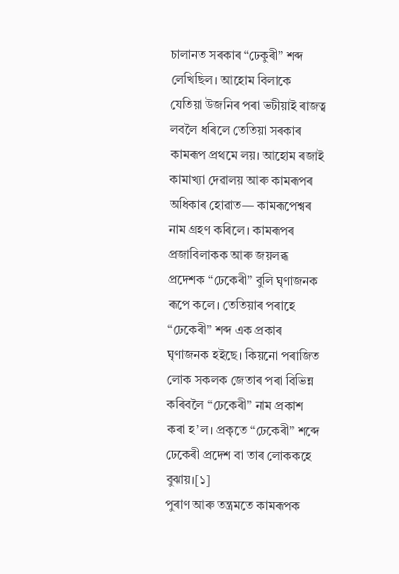চালানত সৰকাৰ “ঢেকুৰী” শব্দ লেখিছিল। আহোম বিলাকে যেতিয়া উজনিৰ পৰা ভটীয়াই ৰাজত্ব লবলৈ ধৰিলে তেতিয়া সৰকাৰ কামৰূপ প্ৰথমে লয়। আহোম ৰজাই কামাখ্যা দেৱালয় আৰু কামৰূপৰ অধিকাৰ হোৱাত— কামৰূপেশ্বৰ নাম গ্ৰহণ কৰিলে। কামৰূপৰ প্ৰজাবিলাকক আৰু জয়লব্ধ প্ৰদেশক “ঢেকেৰী” বুলি ঘৃণাজনক ৰূপে কলে। তেতিয়াৰ পৰাহে “ঢেকেৰী” শব্দ এক প্ৰকাৰ ঘৃণাজনক হইছে। কিয়নো পৰাজিত লোক সকলক জেতাৰ পৰা বিভিন্ন কৰিবলৈ “ঢেকেৰী” নাম প্ৰকাশ কৰা হ’ল। প্ৰকৃতে “ঢেকেৰী” শব্দে ঢেকেৰী প্ৰদেশ বা তাৰ লোককহে বুঝায়।[১]
পুৰাণ আৰু তন্ত্ৰমতে কামৰূপক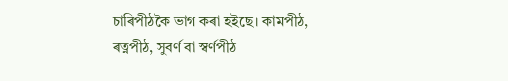চাৰিপীঠকৈ ভাগ কৰা হইছে। কামপীঠ, ৰত্নপীঠ, সুবৰ্ণ বা স্বৰ্ণপীঠ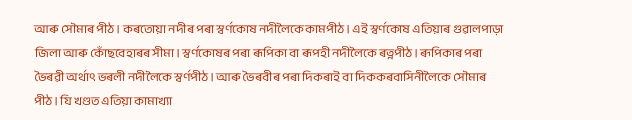আৰু সৌমাৰ পীঠ। কৰতোয়া নদীৰ পৰা স্বৰ্ণকোষ নদীলৈকে কামপীঠ। এই স্বৰ্ণকোষ এতিয়াৰ গুৱালপাড়া জিলা আৰু কোঁছবেহাৰৰ সীমা। স্বৰ্ণকোষৰ পৰা ৰূপিকা বা ৰূপহী নদীলৈকে ৰত্নপীঠ। ৰূপিকাৰ পৰা ভৈৰৱী অৰ্থাৎ ভৰলী নদীলৈকে স্বৰ্ণপীঠ। আৰু ভৈৰবীৰ পৰা দিকৰাই বা দিককৰবাসিনীলৈকে সৌমাৰ পীঠ। যি খণ্ডত এতিয়া কামাখ্যা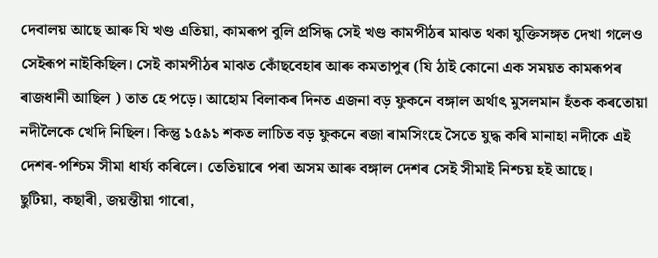দেবালয় আছে আৰু যি খণ্ড এতিয়া, কামৰূপ বুলি প্ৰসিদ্ধ সেই খণ্ড কামপীঠৰ মাঝত থকা যুক্তিসঙ্গত দেখা গলেও সেইৰূপ নাইকিছিল। সেই কামপীঠৰ মাঝত কোঁছবেহাৰ আৰু কমতাপুৰ (যি ঠাই কোনো এক সময়ত কামৰূপৰ ৰাজধানী আছিল ) তাত হে পড়ে। আহোম বিলাকৰ দিনত এজনা বড় ফুকনে বঙ্গাল অৰ্থাৎ মুসলমান হঁতক কৰতোয়া নদীলৈকে খেদি নিছিল। কিন্তু ১৫৯১ শকত লাচিত বড় ফুকনে ৰজা ৰামসিংহে সৈতে যুদ্ধ কৰি মানাহা নদীকে এই দেশৰ-পশ্চিম সীমা ধাৰ্য্য কৰিলে। তেতিয়াৰে পৰা অসম আৰু বঙ্গাল দেশৰ সেই সীমাই নিশ্চয় হই আছে।
ছুটিয়া, কছাৰী, জয়ন্তীয়া গাৰো,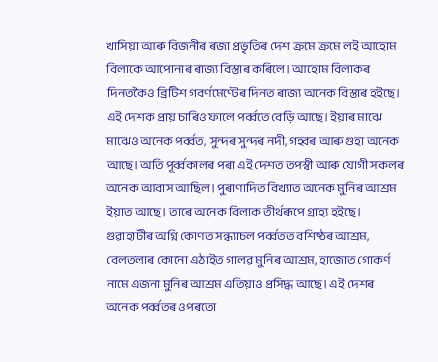খাসিয়া আৰু বিজনীৰ ৰজা প্ৰভৃতিৰ দেশ ক্ৰমে ক্ৰমে লই আহোম বিলাকে আপোনাৰ ৰাজ্য বিস্তাৰ কৰিলে। আহোম বিলাকৰ দিনতকৈও ব্ৰিটিশ গবৰ্ণমেণ্টেৰ দিনত ৰাজ্য অনেক বিস্তাৰ হইছে।
এই দেশক প্ৰায় চাৰিও ফালে পৰ্ব্বতে বেড়ি আছে। ইয়াৰ মাঝে মাঝেও অনেক পৰ্ব্বত, সুন্দৰ সুন্দৰ নদী, গহ্বৰ আৰু গুহা অনেক আছে। অতি পূৰ্ব্বকালৰ পৰা এই দেশত তপস্বী আৰু যোগী সকলৰ অনেক আবাস আছিল। পুৰাণাদিত বিখ্যাত অনেক মুনিৰ আশ্ৰম ইয়াত আছে। তাৰে অনেক বিলাক তীৰ্থৰূপে গ্ৰাহ্য হইছে। গুৱাহাটীৰ অগ্নি কোণত সন্ধ্যাচল পৰ্ব্বতত বশিষ্ঠৰ আশ্ৰম, বেলতলাৰ কোনো এঠাইত গালৱ মুনিৰ আশ্ৰম, হাজোত গোকৰ্ণ নামে এজনা মুনিৰ আশ্ৰম এতিয়াও প্ৰসিদ্ধ আছে। এই দেশৰ অনেক পৰ্ব্বতৰ ওপৰতো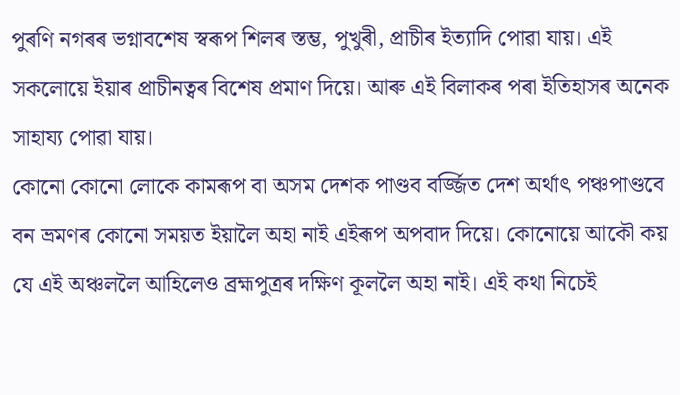পুৰণি নগৰৰ ভগ্নাবশেষ স্বৰূপ শিলৰ স্তম্ভ, পুখুৰী, প্ৰাচীৰ ইত্যাদি পোৱা যায়। এই সকলোয়ে ইয়াৰ প্ৰাচীনত্বৰ বিশেষ প্ৰমাণ দিয়ে। আৰু এই বিলাকৰ পৰা ইতিহাসৰ অনেক সাহায্য পোৱা যায়।
কোনো কোনো লোকে কামৰূপ বা অসম দেশক পাণ্ডব বৰ্জ্জিত দেশ অৰ্থাৎ পঞ্চপাণ্ডবে বন ভ্ৰমণৰ কোনো সময়ত ইয়ালৈ অহা নাই এইৰূপ অপবাদ দিয়ে। কোনোয়ে আকৌ কয় যে এই অঞ্চললৈ আহিলেও ব্ৰহ্মপুত্ৰৰ দক্ষিণ কূললৈ অহা নাই। এই কথা নিচেই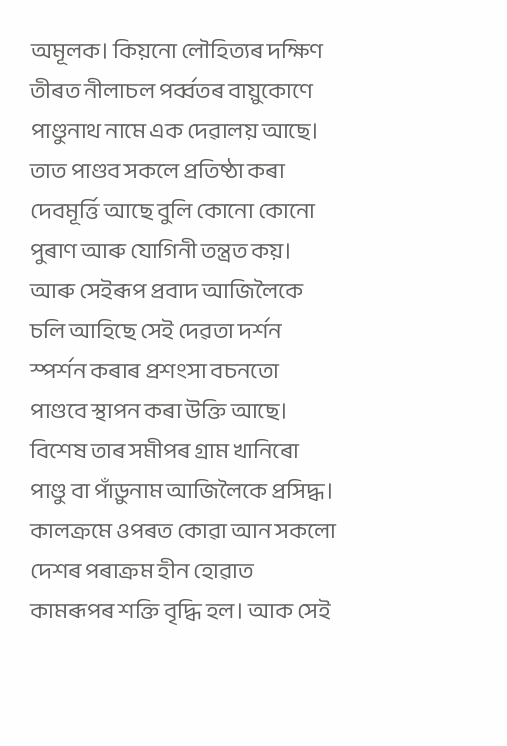অমূলক। কিয়নো লৌহিত্যৰ দক্ষিণ তীৰত নীলাচল পৰ্ব্বতৰ বায়ুকোণে পাণ্ডুনাথ নামে এক দেৱালয় আছে। তাত পাণ্ডব সকলে প্ৰতিষ্ঠা কৰা দেবমূৰ্ত্তি আছে বুলি কোনো কোনো পুৰাণ আৰু যোগিনী তন্ত্ৰত কয়। আৰু সেইৰূপ প্ৰবাদ আজিলৈকে চলি আহিছে সেই দেৱতা দৰ্শন স্পৰ্শন কৰাৰ প্ৰশংসা বচনতো পাণ্ডবে স্থাপন কৰা উক্তি আছে। বিশেষ তাৰ সমীপৰ গ্ৰাম খানিৰো পাণ্ডু বা পাঁড়ুনাম আজিলৈকে প্ৰসিদ্ধ।
কালক্ৰমে ওপৰত কোৱা আন সকলো দেশৰ পৰাক্ৰম হীন হোৱাত কামৰূপৰ শক্তি বৃদ্ধি হল। আক সেই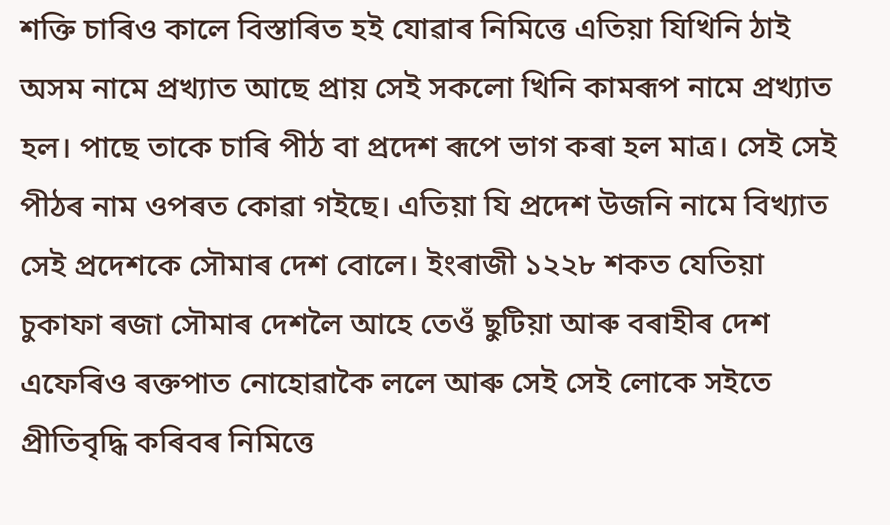শক্তি চাৰিও কালে বিস্তাৰিত হই যোৱাৰ নিমিত্তে এতিয়া যিখিনি ঠাই অসম নামে প্ৰখ্যাত আছে প্ৰায় সেই সকলো খিনি কামৰূপ নামে প্ৰখ্যাত হল। পাছে তাকে চাৰি পীঠ বা প্ৰদেশ ৰূপে ভাগ কৰা হল মাত্ৰ। সেই সেই পীঠৰ নাম ওপৰত কোৱা গইছে। এতিয়া যি প্ৰদেশ উজনি নামে বিখ্যাত সেই প্ৰদেশকে সৌমাৰ দেশ বোলে। ইংৰাজী ১২২৮ শকত যেতিয়া চুকাফা ৰজা সৌমাৰ দেশলৈ আহে তেওঁ ছুটিয়া আৰু বৰাহীৰ দেশ এফেৰিও ৰক্তপাত নোহোৱাকৈ ললে আৰু সেই সেই লোকে সইতে প্ৰীতিবৃদ্ধি কৰিবৰ নিমিত্তে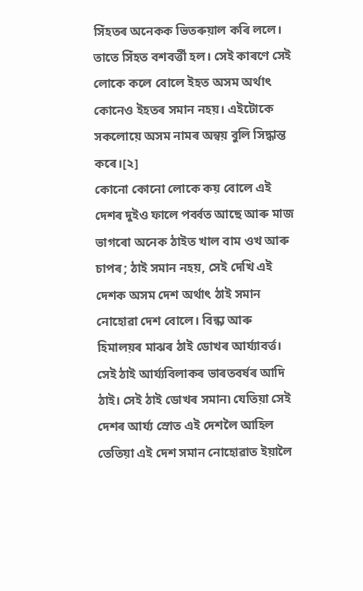সিঁহতৰ অনেকক ভিতৰুয়াল কৰি ললে। তাতে সিঁহত বশবৰ্ত্তী হল। সেই কাৰণে সেই লোকে কলে বোলে ইহত অসম অৰ্থাৎ কোনেও ইহতৰ সমান নহয়। এইটোকে সকলোয়ে অসম নামৰ অন্বয় বুলি সিদ্ধান্ত কৰে।[২]
কোনো কোনো লোকে কয় বোলে এই দেশৰ দুইও ফালে পৰ্ব্বত আছে আৰু মাজ ভাগৰো অনেক ঠাইত খাল বাম ওখ আৰু চাপৰ; ঠাই সমান নহয়, সেই দেখি এই দেশক অসম দেশ অৰ্থাৎ ঠাই সমান নোহোৱা দেশ বোলে। বিন্ধ্য আৰু হিমালয়ৰ মাঝৰ ঠাই ডোখৰ আৰ্য্যাবৰ্ত্ত। সেই ঠাই আৰ্য্যবিলাকৰ ভাৰতবৰ্ষৰ আদি ঠাই। সেই ঠাই ডোখৰ সমান৷ যেতিয়া সেই দেশৰ আৰ্য্য স্ৰোত এই দেশলৈ আহিল তেতিয়া এই দেশ সমান নোহোৱাত ইয়ালৈ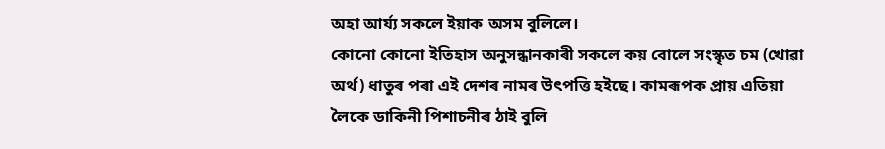অহা আৰ্য্য সকলে ইয়াক অসম বুলিলে।
কোনো কোনো ইতিহাস অনুসন্ধানকাৰী সকলে কয় বোলে সংস্কৃত চম (খোৱা অৰ্থ) ধাতুৰ পৰা এই দেশৰ নামৰ উৎপত্তি হইছে। কামৰূপক প্ৰায় এতিয়া লৈকে ডাকিনী পিশাচনীৰ ঠাই বুলি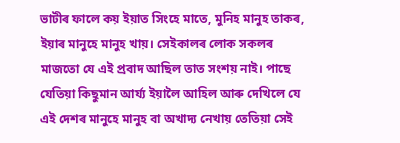ভাটীৰ ফালে কয় ইয়াত সিংহে মাতে, মুনিহ মানুহ তাকৰ, ইয়াৰ মানুহে মানুহ খায়। সেইকালৰ লোক সকলৰ মাজতো যে এই প্ৰবাদ আছিল তাত সংশয় নাই। পাছে যেতিয়া কিছুমান আৰ্য্য ইয়ালৈ আহিল আৰু দেখিলে যে এই দেশৰ মানুহে মানুহ বা অখাদ্য নেখায় তেতিয়া সেই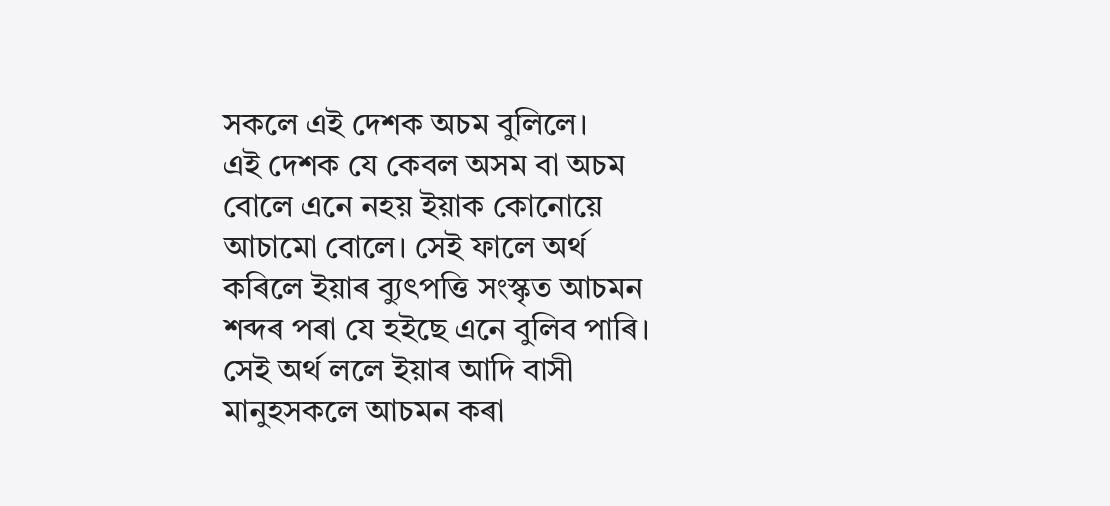সকলে এই দেশক অচম বুলিলে।
এই দেশক যে কেবল অসম বা অচম বোলে এনে নহয় ইয়াক কোনোয়ে আচামো বোলে। সেই ফালে অৰ্থ কৰিলে ইয়াৰ ব্যুৎপত্তি সংস্কৃত আচমন শব্দৰ পৰা যে হইছে এনে বুলিব পাৰি। সেই অৰ্থ ললে ইয়াৰ আদি বাসী মানুহসকলে আচমন কৰা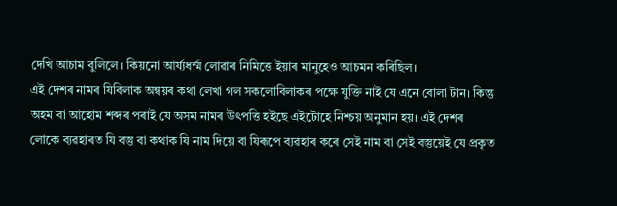দেখি আচাম বুলিলে। কিয়নো আৰ্য্যধৰ্ম্ম লোৱাৰ নিমিত্তে ইয়াৰ মানুহেও আচমন কৰিছিল।
এই দেশৰ নামৰ যিবিলাক অন্বয়ৰ কথা লেখা গল সকলোবিলাকৰ পক্ষে যুক্তি নাই যে এনে বোলা টান। কিন্তু অহম বা আহোম শব্দৰ পৰাই যে অসম নামৰ উৎপত্তি হইছে এইটোহে নিশ্চয় অনুমান হয়। এই দেশৰ লোকে ব্যৱহাৰত যি বস্তু বা কথাক যি নাম দিয়ে বা যিৰূপে ব্যৱহাৰ কৰে সেই নাম বা সেই বস্তুয়েই যে প্ৰকৃত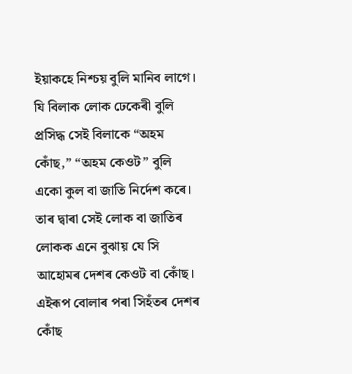ইয়াকহে নিশ্চয় বুলি মানিব লাগে। যি বিলাক লোক ঢেকেৰী বুলি প্ৰসিদ্ধ সেই বিলাকে “অহম কোঁছ,” “অহম কেওট” বুলি একো কুল বা জাতি নিৰ্দেশ কৰে। তাৰ দ্বাৰা সেই লোক বা জাতিৰ লোকক এনে বুঝায় যে সি আহোমৰ দেশৰ কেওট বা কোঁছ। এইৰূপ বোলাৰ পৰা সিহঁতৰ দেশৰ কোঁছ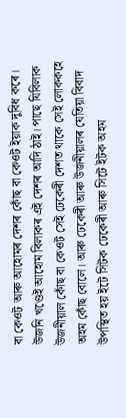বা কেওট আৰু আহোমৰ দেশৰ কোঁছ বা কেওট ইয়াক দুবিধ কৰে। উজনি খণ্ডেই আহোম বিলাকৰ এই দেশৰ আদি ঠাই। পাছে যিবিলাক উজনীয়াল কোঁছ বা কেওট সেই ঢেকেৰী দেশত থাকে সেই লোককহে অহম কোঁছ বোলে। আৰু ঢেকেৰী আৰু উজনীয়ালৰ যেতিয়া বিবাদ উপস্থিত হয় ইটে সিটক ঢেকেৰী আৰু সিটে ইটক অহম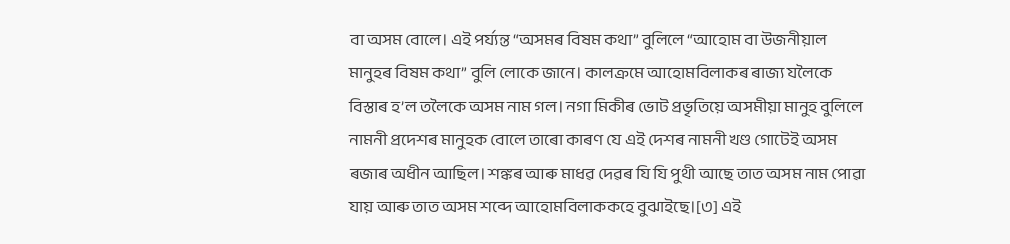বা অসম বোলে। এই পৰ্য্যন্ত “অসমৰ বিষম কথা” বুলিলে “আহোম বা উজনীয়াল মানুহৰ বিষম কথা” বুলি লোকে জানে। কালক্ৰমে আহোমবিলাকৰ ৰাজ্য যলৈকে বিস্তাৰ হ’ল তলৈকে অসম নাম গল। নগা মিকীৰ ভোট প্ৰভৃতিয়ে অসমীয়া মানুহ বুলিলে নামনী প্ৰদেশৰ মানুহক বোলে তাৰো কাৰণ যে এই দেশৰ নামনী খণ্ড গোটেই অসম ৰজাৰ অধীন আছিল। শঙ্কৰ আৰু মাধৱ দেৱৰ যি যি পুথী আছে তাত অসম নাম পোৱা যায় আৰু তাত অসম শব্দে আহোমবিলাককহে বুঝাইছে।[৩] এই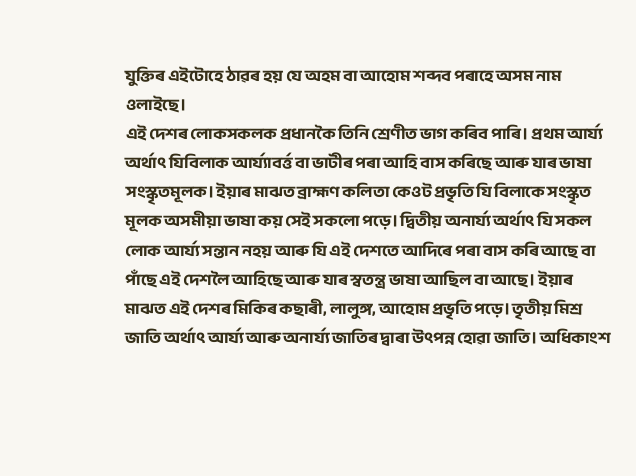যুক্তিৰ এইটোহে ঠাৱৰ হয় যে অহম বা আহোম শব্দব পৰাহে অসম নাম ওলাইছে।
এই দেশৰ লোকসকলক প্ৰধানকৈ তিনি শ্ৰেণীত ভাগ কৰিব পাৰি। প্ৰথম আৰ্য্য অৰ্থাৎ যিবিলাক আৰ্য্যাবৰ্ত্ত বা ভাটীৰ পৰা আহি বাস কৰিছে আৰু যাৰ ভাষা সংস্কৃতমূলক। ইয়াৰ মাঝত ব্ৰাহ্মণ কলিতা কেওট প্ৰভৃতি যি বিলাকে সংস্কৃত মূলক অসমীয়া ভাষা কয় সেই সকলো পড়ে। দ্বিতীয় অনাৰ্য্য অৰ্থাৎ যি সকল লোক আৰ্য্য সন্তান নহয় আৰু যি এই দেশতে আদিৰে পৰা বাস কৰি আছে বা পাঁছে এই দেশলৈ আহিছে আৰু যাৰ স্বতন্ত্ৰ ভাষা আছিল বা আছে। ইয়াৰ মাঝত এই দেশৰ মিকিৰ কছাৰী, লালুঙ্গ, আহোম প্ৰভৃতি পড়ে। তৃতীয় মিশ্ৰ জাতি অৰ্থাৎ আৰ্য্য আৰু অনাৰ্য্য জাতিৰ দ্বাৰা উৎপন্ন হোৱা জাতি। অধিকাংশ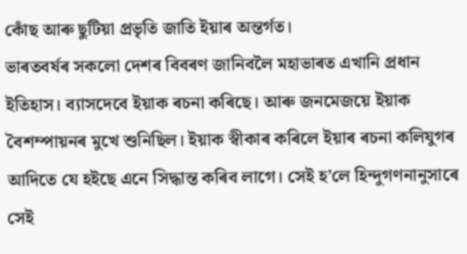কোঁছ আৰু ছুটিয়া প্ৰভৃতি জাতি ইয়াৰ অন্তৰ্গত।
ভাৰতবৰ্ষৰ সকলো দেশৰ বিবৰণ জানিবলৈ মহাভাৰত এখানি প্ৰধান ইতিহাস। ব্যাসদেবে ইয়াক ৰচনা কৰিছে। আৰু জনমেজয়ে ইয়াক বৈশম্পায়নৰ মুখে শুনিছিল। ইয়াক স্বীকাৰ কৰিলে ইয়াৰ ৰচনা কলিযুগৰ আদিতে যে হইছে এনে সিদ্ধান্ত কৰিব লাগে। সেই হ’লে হিন্দুগণনানুসাৰে সেই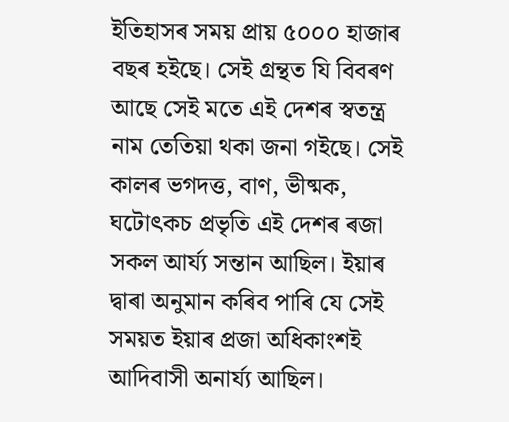ইতিহাসৰ সময় প্ৰায় ৫০০০ হাজাৰ বছৰ হইছে। সেই গ্ৰন্থত যি বিবৰণ আছে সেই মতে এই দেশৰ স্বতন্ত্ৰ নাম তেতিয়া থকা জনা গইছে। সেই কালৰ ভগদত্ত, বাণ, ভীষ্মক, ঘটোৎকচ প্ৰভৃতি এই দেশৰ ৰজা সকল আৰ্য্য সন্তান আছিল। ইয়াৰ দ্বাৰা অনুমান কৰিব পাৰি যে সেই সময়ত ইয়াৰ প্ৰজা অধিকাংশই আদিবাসী অনাৰ্য্য আছিল।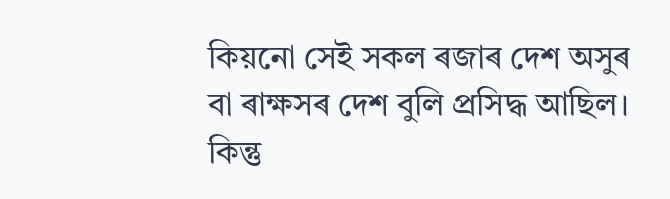কিয়নো সেই সকল ৰজাৰ দেশ অসুৰ বা ৰাক্ষসৰ দেশ বুলি প্ৰসিদ্ধ আছিল। কিন্তু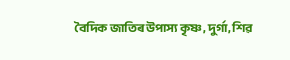বৈদিক জাতিৰ উপাস্য কৃষ্ণ, দুৰ্গা, শিৱ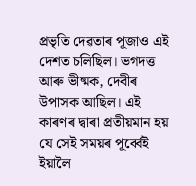প্ৰভৃতি দেৱতাৰ পূজাও এই দেশত চলিছিল। ভগদত্ত আৰু ভীষ্মক, দেবীৰ উপাসক আছিল। এই কাৰণৰ দ্বাৰা প্ৰতীয়মান হয় যে সেই সময়ৰ পূৰ্ব্বেই ইয়ালৈ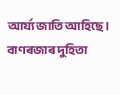আৰ্য্য জাতি আহিছে। বাণৰজাৰ দুহিতা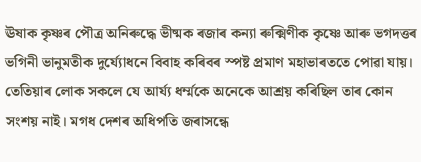ঊষাক কৃষ্ণৰ পৌত্ৰ অনিৰুদ্ধে ভীষ্মক ৰজাৰ কন্যা ৰুক্মিণীক কৃষ্ণে আৰু ভগদত্তৰ ভগিনী ভানুমতীক দুৰ্য্যোধনে বিবাহ কৰিবৰ স্পষ্ট প্ৰমাণ মহাভাৰততে পোৱা যায়। তেতিয়াৰ লোক সকলে যে আৰ্য্য ধৰ্ম্মকে অনেকে আশ্ৰয় কৰিছিল তাৰ কোন সংশয় নাই। মগধ দেশৰ অধিপতি জৰাসন্ধে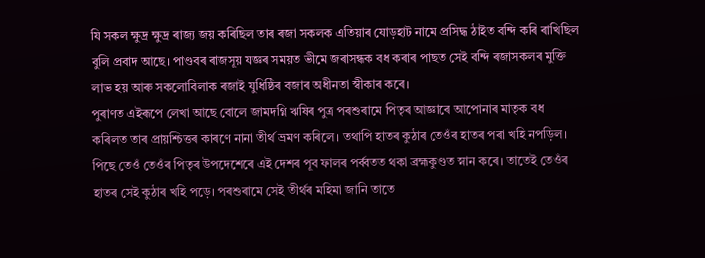যি সকল ক্ষুদ্ৰ ক্ষুদ্ৰ ৰাজ্য জয় কৰিছিল তাৰ ৰজা সকলক এতিয়াৰ যোড়হাট নামে প্ৰসিদ্ধ ঠাইত বন্দি কৰি ৰাখিছিল বুলি প্ৰবাদ আছে। পাণ্ডবৰ ৰাজসূয় যজ্ঞৰ সময়ত ভীমে জৰাসন্ধক বধ কৰাৰ পাছত সেই বন্দি ৰজাসকলৰ মুক্তি লাভ হয় আৰু সকলোবিলাক ৰজাই যুধিষ্ঠিৰ বজাৰ অধীনতা স্বীকাৰ কৰে।
পুৰাণত এইৰূপে লেখা আছে বোলে জামদগ্নি ঋষিৰ পুত্ৰ পৰশুৰামে পিতৃৰ আজ্ঞাৰে আপোনাৰ মাতৃক বধ কৰিলত তাৰ প্ৰায়শ্চিত্তৰ কাৰণে নানা তীৰ্থ ভ্ৰমণ কৰিলে। তথাপি হাতৰ কুঠাৰ তেওঁৰ হাতৰ পৰা খহি নপড়িল। পিছে তেওঁ তেওঁৰ পিতৃৰ উপদেশেৰে এই দেশৰ পূব ফালৰ পৰ্ব্বতত থকা ব্ৰহ্মকুণ্ডত স্নান কৰে। তাতেই তেওঁৰ হাতৰ সেই কুঠাৰ খহি পড়ে। পৰশুৰামে সেই তীৰ্থৰ মহিমা জানি তাতে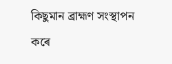কিছুমান ব্ৰাহ্মণ সংস্থাপন কৰে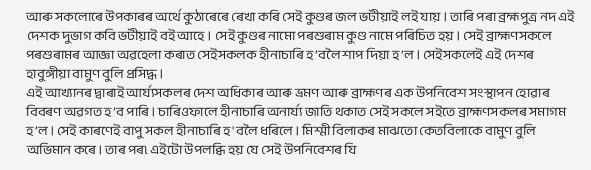আৰু সকলোৰে উপকাৰৰ অৰ্থে কুঠাৰেৰে ৰেখা কৰি সেই কুণ্ডৰ জল ভটীয়াই লই যায়। তাৰি পৰা ব্ৰহ্মপুত্ৰ নদ এই দেশক দুভাগ কবি ভটীয়াই বই আহে। সেই কুণ্ডৰ নামো পৰশুৰাম কুণ্ড নামে পৰিচিত হয়। সেই ব্ৰাহ্মণসকলে পৰশুৰামৰ আজ্ঞা অৱহেলা কৰাত সেইসকলক হীনাচাৰি হ’বলৈ শাপ দিয়া হ’ল। সেইসকলেই এই দেশৰ হাবুঙ্গীয়া বামুণ বুলি প্ৰসিদ্ধ।
এই আখ্যানৰ দ্বাৰাই আৰ্য্যসকলৰ দেশ অধিকাৰ আৰু ভ্ৰমণ আৰু ব্ৰাহ্মণৰ এক উপনিবেশ সংস্থাপন হোৱাৰ বিবৰণ অৱগত হ’ব পাৰি। চাৰিওফালে হীনাচাৰি অনাৰ্য্য জাতি থকাত সেই সকলে সইতে ব্ৰাহ্মণসকলৰ সমাগম হ’ল। সেই কাৰণেই বাপু সকল হীনাচাৰি হ'বলৈ ধৰিলে। মিশ্মী বিলাকৰ মাঝতো কেতবিলাকে বামুণ বুলি অভিমান কৰে। তাৰ পৰ৷ এইটো উপলব্ধি হয় যে সেই উপনিবেশৰ যি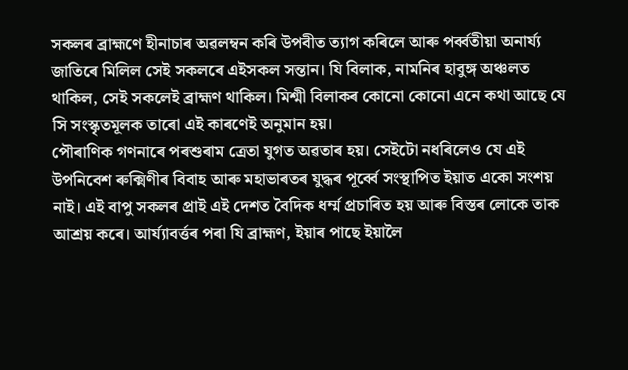সকলৰ ব্ৰাহ্মণে হীনাচাৰ অৱলম্বন কৰি উপবীত ত্যাগ কৰিলে আৰু পৰ্ব্বতীয়া অনাৰ্য্য জাতিৰে মিলিল সেই সকলৰে এইসকল সন্তান। যি বিলাক, নামনিৰ হাবুঙ্গ অঞ্চলত থাকিল, সেই সকলেই ব্ৰাহ্মণ থাকিল। মিশ্মী বিলাকৰ কোনো কোনো এনে কথা আছে যে সি সংস্কৃতমূলক তাৰো এই কাৰণেই অনুমান হয়।
পৌৰাণিক গণনাৰে পৰশুৰাম ত্ৰেতা যুগত অৱতাৰ হয়। সেইটো নধৰিলেও যে এই উপনিবেশ ৰুক্মিণীৰ বিবাহ আৰু মহাভাৰতৰ যুদ্ধৰ পূৰ্ব্বে সংস্থাপিত ইয়াত একো সংশয় নাই। এই বাপু সকলৰ প্ৰাই এই দেশত বৈদিক ধৰ্ম্ম প্ৰচাৰিত হয় আৰু বিস্তৰ লোকে তাক আশ্ৰয় কৰে। আৰ্য্যাবৰ্ত্তৰ পৰা যি ব্ৰাহ্মণ, ইয়াৰ পাছে ইয়ালৈ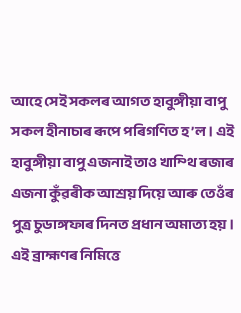আহে সেই সকলৰ আগত হাবুঙ্গীয়া বাপু সকল হীনাচাৰ ৰূপে পৰিগণিত হ’ল। এই হাবুঙ্গীয়া বাপু এজনাই তাও খাম্থি ৰজাৰ এজনা কুঁৱৰীক আশ্ৰয় দিয়ে আৰু তেওঁৰ পুত্ৰ চুডাঙ্গফাৰ দিনত প্ৰধান অমাত্য হয়। এই ব্ৰাহ্মণৰ নিমিত্তে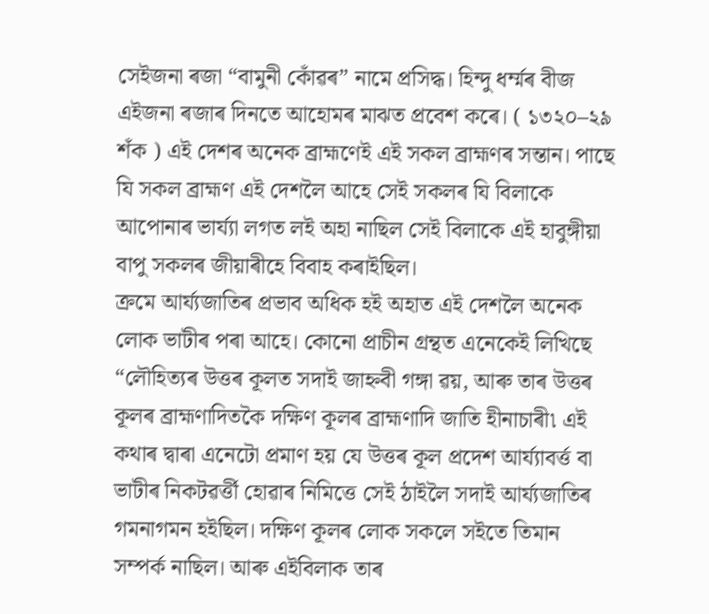সেইজনা ৰজা “বামুনী কোঁৱৰ” নামে প্ৰসিদ্ধ। হিন্দু ধৰ্ম্মৰ বীজ এইজনা ৰজাৰ দিনতে আহোমৰ মাঝত প্ৰবেশ কৰে। ( ১৩২০–২৯ শঁক ) এই দেশৰ অনেক ব্ৰাহ্মণেই এই সকল ব্ৰাহ্মণৰ সন্তান। পাছে যি সকল ব্ৰাহ্মণ এই দেশলৈ আহে সেই সকলৰ যি বিলাকে আপোনাৰ ভাৰ্য্যা লগত লই অহা নাছিল সেই বিলাকে এই হাবুঙ্গীয়া বাপু সকলৰ জীয়াৰীহে বিবাহ কৰাইছিল।
ক্ৰমে আৰ্য্যজাতিৰ প্ৰভাব অধিক হই অহাত এই দেশলৈ অনেক লোক ভাটীৰ পৰা আহে। কোনো প্ৰাচীন গ্ৰন্থত এনেকেই লিখিছে “লৌহিত্যৰ উত্তৰ কূলত সদাই জাহ্নবী গঙ্গা ৱয়, আৰু তাৰ উত্তৰ কূলৰ ব্ৰাহ্মণাদিতকৈ দক্ষিণ কূলৰ ব্ৰাহ্মণাদি জাতি হীনাচাৰী৷ এই কথাৰ দ্বাৰা এনেটো প্ৰমাণ হয় যে উত্তৰ কূল প্ৰদেশ আৰ্য্যাবৰ্ত্ত বা ভাটীৰ নিকটৱৰ্ত্তী হোৱাৰ নিমিত্তে সেই ঠাইলৈ সদাই আৰ্য্যজাতিৰ গমনাগমন হইছিল। দক্ষিণ কূলৰ লোক সকলে সইতে তিমান সম্পৰ্ক নাছিল। আৰু এইবিলাক তাৰ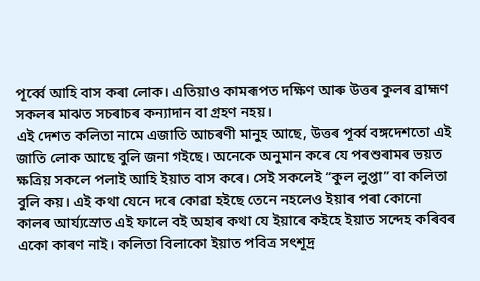পূৰ্ব্বে আহি বাস কৰা লোক। এতিয়াও কামৰূপত দক্ষিণ আৰু উত্তৰ কুলৰ ব্ৰাহ্মণ সকলৰ মাঝত সচৰাচৰ কন্যাদান বা গ্ৰহণ নহয়।
এই দেশত কলিতা নামে এজাতি আচৰণী মানুহ আছে, উত্তৰ পূৰ্ব্ব বঙ্গদেশতো এই জাতি লোক আছে বুলি জনা গইছে। অনেকে অনুমান কৰে যে পৰশুৰামৰ ভয়ত ক্ষত্ৰিয় সকলে পলাই আহি ইয়াত বাস কৰে। সেই সকলেই “কুল লুপ্তা” বা কলিতা বুলি কয়। এই কথা যেনে দৰে কোৱা হইছে তেনে নহলেও ইয়াৰ পৰা কোনো কালৰ আৰ্য্যস্ৰোত এই ফালে বই অহাৰ কথা যে ইয়াৰে কইহে ইয়াত সন্দেহ কৰিবৰ একো কাৰণ নাই। কলিতা বিলাকো ইয়াত পবিত্ৰ সৎশূদ্ৰ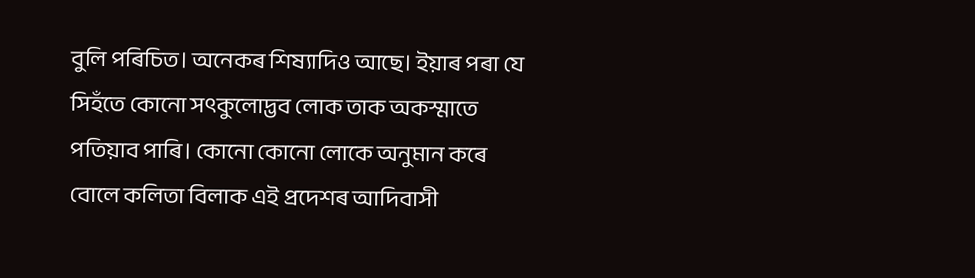বুলি পৰিচিত। অনেকৰ শিষ্যাদিও আছে। ইয়াৰ পৰা যে সিহঁতে কোনো সৎকুলোদ্ভব লোক তাক অকস্মাতে পতিয়াব পাৰি। কোনো কোনো লোকে অনুমান কৰে বোলে কলিতা বিলাক এই প্ৰদেশৰ আদিবাসী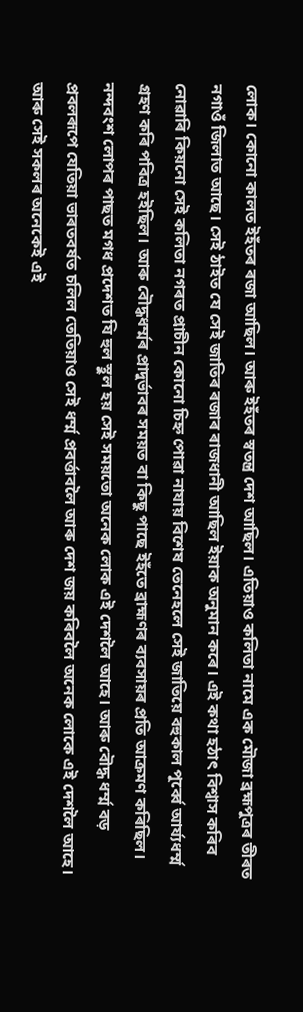লোক। কোনো কালত ইহঁতৰ ৰজা আছিল। আৰু ইহঁতৰ স্বতন্ত্ৰ দেশ আছিল। এতিয়াও কলিতা নামে এক মৌজা ব্ৰহ্মপুত্ৰৰ তীৰত নগাওঁ জিলাত আছে। সেই ঠাইত যে সেই জাতিৰ ৰজাৰ ৰাজধানী আছিল ইয়াক অনুমান কৰে। এই কথা হঠাৎ বিশ্বাস কৰিব নোৱাৰি কিয়নো সেই কলিতা নগৰত প্ৰাচীন কোনো চিহ্ন পোৱা নাযায় বিশেষ তেনেহলে সেই জাতিয়ে বহুকাল পূৰ্ব্বে আৰ্য্যধৰ্ম্ম গ্ৰহণ কৰি পবিত্ৰ হইছিল। আৰু বৌদ্ধধৰ্ম্মৰ প্ৰাদুৰ্ভাবৰ সময়ত বা কিছু পাছে ইহঁতে ব্ৰাহ্মণৰ ব্যবসায়ৰ প্ৰতি আক্ৰমণ কৰিছিল।
নন্দবংশ লোপৰ পাছত মগধ প্ৰদেশত যি হুল স্থুল হয় সেই সময়তো অনেক লোক এই দেশলৈ আহে। আৰু বৌদ্ধ ধৰ্ম্ম বড় প্ৰবলৰূপে যেতিয়া ভাৰতবৰ্ষত চলিল তেতিয়াও সেই ধৰ্ম্ম প্ৰবৰ্ত্তাবলৈ আৰু দেশ জয় কৰিবলৈ অনেক লোকে এই দেশলৈ আহে। আৰু সেই সকলৰ অনেকেই এই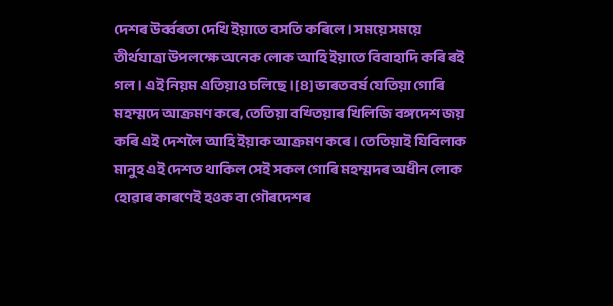দেশৰ উৰ্ব্বৰতা দেখি ইয়াতে বসতি কৰিলে। সময়ে সময়ে তীৰ্থযাত্ৰা উপলক্ষে অনেক লোক আহি ইয়াতে বিবাহাদি কৰি ৰই গল। এই নিয়ম এতিয়াও চলিছে।[৪] ভাৰতবৰ্ষ যেতিয়া গোৰি মহম্মদে আক্ৰমণ কৰে, তেতিয়া বখ্তিয়াৰ খিলিজি বঙ্গদেশ জয় কৰি এই দেশলৈ আহি ইয়াক আক্ৰমণ কৰে। তেতিয়াই যিবিলাক মানুহ এই দেশত থাকিল সেই সকল গোৰি মহম্মদৰ অধীন লোক হোৱাৰ কাৰণেই হওক বা গৌৰদেশৰ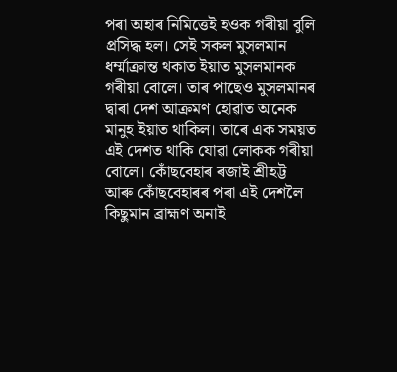পৰা অহাৰ নিমিত্তেই হওক গৰীয়া বুলি প্ৰসিদ্ধ হল। সেই সকল মুসলমান ধৰ্ম্মাক্ৰান্ত থকাত ইয়াত মুসলমানক গৰীয়া বোলে। তাৰ পাছেও মুসলমানৰ দ্বাৰা দেশ আক্ৰমণ হোৱাত অনেক মানুহ ইয়াত থাকিল। তাৰে এক সময়ত এই দেশত থাকি যোৱা লোকক গৰীয়া বোলে। কোঁছবেহাৰ ৰজাই শ্ৰীহট্ট আৰু কোঁছবেহাৰৰ পৰা এই দেশলৈ কিছুমান ব্ৰাহ্মণ অনাই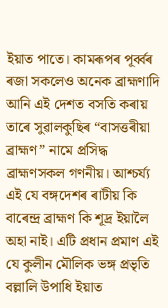ইয়াত পাতে। কামৰূপৰ পূৰ্ব্বৰ ৰজা সকলেও অনেক ব্ৰাহ্মণাদি আনি এই দেশত বসতি কৰায় তাৰে সুৱালকুছিৰ “বাসত্তৰীয়া ব্ৰাহ্মণ” নামে প্ৰসিদ্ধ ব্ৰাহ্মণসকল গণনীয়। আশ্চৰ্য্য এই যে বঙ্গদেশৰ ৰাটীয় কি বাৰেন্দ্ৰ ব্ৰাহ্মণ কি শূদ্ৰ ইয়ালৈ অহা নাই। এটি প্ৰধান প্ৰমাণ এই যে কুলীন মৌলিক ভঙ্গ প্ৰভৃতি বল্লালি উপাধি ইয়াত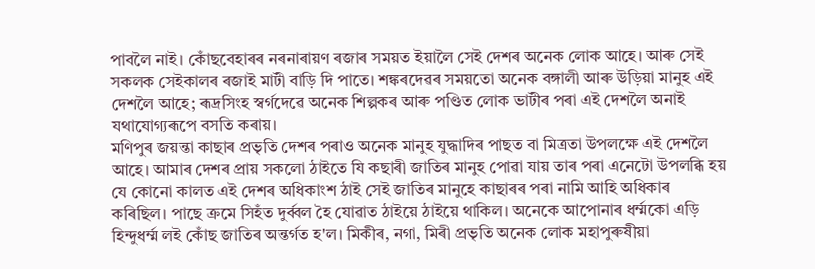পাবলৈ নাই। কোঁছবেহাৰৰ নৰনাৰায়ণ ৰজাৰ সময়ত ইয়ালৈ সেই দেশৰ অনেক লোক আহে। আৰু সেই সকলক সেইকালৰ ৰজাই মাটী বাড়ি দি পাতে। শঙ্কৰদেৱৰ সময়তো অনেক বঙ্গালী আৰু উড়িয়া মানুহ এই দেশলৈ আহে; ৰূদ্ৰসিংহ স্বৰ্গদেৱে অনেক শিল্পকৰ আৰু পণ্ডিত লোক ভাটীৰ পৰা এই দেশলৈ অনাই যথাযোগ্যৰূপে বসতি কৰায়।
মণিপুৰ জয়ন্তা কাছাৰ প্ৰভৃতি দেশৰ পৰাও অনেক মানুহ যুদ্ধাদিৰ পাছত বা মিত্ৰতা উপলক্ষে এই দেশলৈ আহে। আমাৰ দেশৰ প্ৰায় সকলো ঠাইতে যি কছাৰী জাতিৰ মানুহ পোৱা যায় তাৰ পৰা এনেটো উপলব্ধি হয় যে কোনো কালত এই দেশৰ অধিকাংশ ঠাই সেই জাতিৰ মানুহে কাছাৰৰ পৰা নামি আহি অধিকাৰ কৰিছিল। পাছে ক্ৰমে সিহঁত দুৰ্ব্বল হৈ যোৱাত ঠাইয়ে ঠাইয়ে থাকিল। অনেকে আপোনাৰ ধৰ্ম্মকো এড়ি হিন্দুধৰ্ম্ম লই কোঁছ জাতিৰ অন্তৰ্গত হ'ল। মিকীৰ, নগা, মিৰী প্ৰভৃতি অনেক লোক মহাপুৰুষীয়া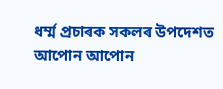ধৰ্ম্ম প্ৰচাৰক সকলৰ উপদেশত আপোন আপোন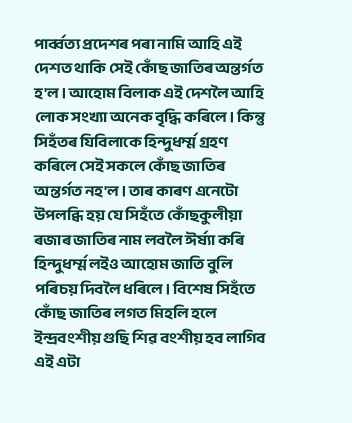পাৰ্ব্বত্য প্ৰদেশৰ পৰা নামি আহি এই দেশত থাকি সেই কোঁছ জাতিৰ অন্তৰ্গত হ'ল। আহোম বিলাক এই দেশলৈ আহি লোক সংখ্যা অনেক বৃদ্ধি কৰিলে। কিন্তু সিহঁতৰ যিবিলাকে হিন্দুধৰ্ম্ম গ্ৰহণ কৰিলে সেই সকলে কোঁছ জাতিৰ অন্তৰ্গত নহ'ল। তাৰ কাৰণ এনেটো উপলব্ধি হয় যে সিহঁতে কোঁছকুলীয়া ৰজাৰ জাতিৰ নাম লবলৈ ঈৰ্ষ্যা কৰি হিন্দুধৰ্ম্ম লইও আহোম জাতি বুলি পৰিচয় দিবলৈ ধৰিলে। বিশেষ সিহঁতে কোঁছ জাতিৰ লগত মিহলি হলে ইন্দ্ৰবংশীয় গুছি শিৱ বংশীয় হব লাগিব এই এটা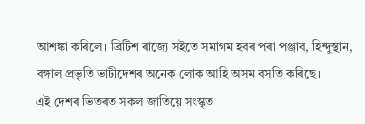আশঙ্কা কৰিলে। ব্ৰিটিশ ৰাজ্যে সইতে সমাগম হবৰ পৰা পঞ্জাব, হিন্দুস্থান, বঙ্গাল প্ৰভৃতি ভাটীদেশৰ অনেক লোক আহি অসম বসতি কৰিছে।
এই দেশৰ ভিতৰত সকল জাতিয়ে সংস্কৃত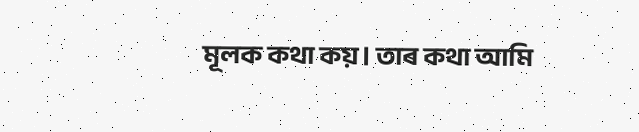মূলক কথা কয়। তাৰ কথা আমি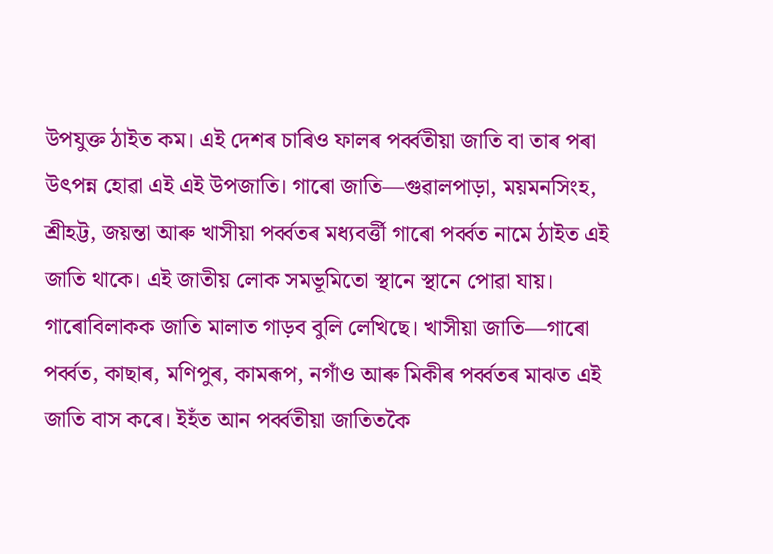উপযুক্ত ঠাইত কম। এই দেশৰ চাৰিও ফালৰ পৰ্ব্বতীয়া জাতি বা তাৰ পৰা উৎপন্ন হোৱা এই এই উপজাতি। গাৰো জাতি—গুৱালপাড়া, ময়মনসিংহ, শ্ৰীহট্ট, জয়ন্তা আৰু খাসীয়া পৰ্ব্বতৰ মধ্যবৰ্ত্তী গাৰো পৰ্ব্বত নামে ঠাইত এই জাতি থাকে। এই জাতীয় লোক সমভূমিতো স্থানে স্থানে পোৱা যায়। গাৰোবিলাকক জাতি মালাত গাড়ব বুলি লেখিছে। খাসীয়া জাতি—গাৰো পৰ্ব্বত, কাছাৰ, মণিপুৰ, কামৰূপ, নগাঁও আৰু মিকীৰ পৰ্ব্বতৰ মাঝত এই জাতি বাস কৰে। ইহঁত আন পৰ্ব্বতীয়া জাতিতকৈ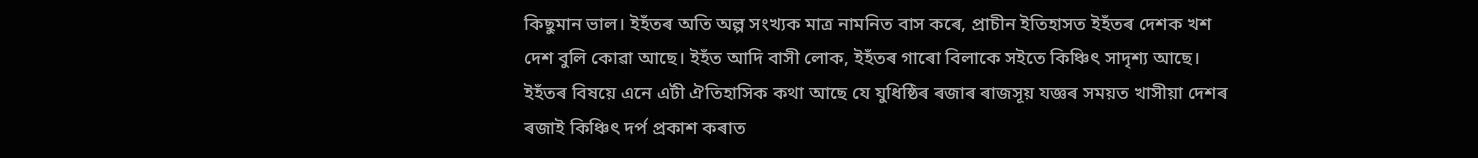কিছুমান ভাল। ইহঁতৰ অতি অল্প সংখ্যক মাত্ৰ নামনিত বাস কৰে, প্ৰাচীন ইতিহাসত ইহঁতৰ দেশক খশ দেশ বুলি কোৱা আছে। ইহঁত আদি বাসী লোক, ইহঁতৰ গাৰো বিলাকে সইতে কিঞ্চিৎ সাদৃশ্য আছে। ইহঁতৰ বিষয়ে এনে এটী ঐতিহাসিক কথা আছে যে যুধিষ্ঠিৰ ৰজাৰ ৰাজসূয় যজ্ঞৰ সময়ত খাসীয়া দেশৰ ৰজাই কিঞ্চিৎ দৰ্প প্ৰকাশ কৰাত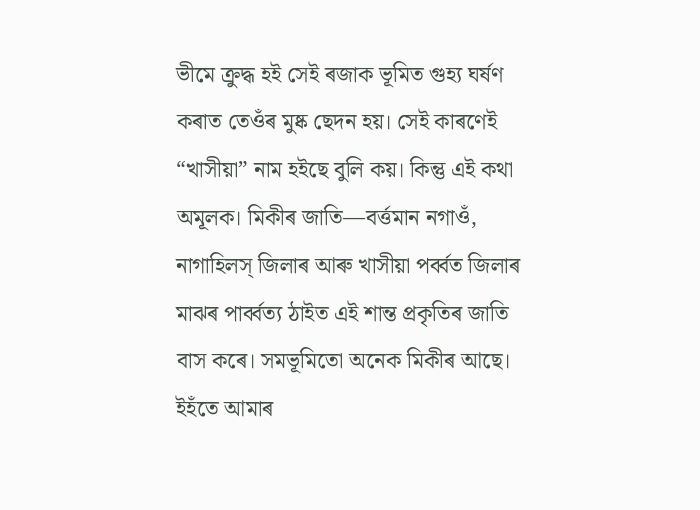ভীমে ক্ৰুদ্ধ হই সেই ৰজাক ভূমিত গুহ্য ঘৰ্ষণ কৰাত তেওঁৰ মুষ্ক ছেদন হয়। সেই কাৰণেই “খাসীয়া” নাম হইছে বুলি কয়। কিন্তু এই কথা অমূলক। মিকীৰ জাতি—বৰ্ত্তমান নগাওঁ, নাগাহিলস্ জিলাৰ আৰু খাসীয়া পৰ্ব্বত জিলাৰ মাঝৰ পাৰ্ব্বত্য ঠাইত এই শান্ত প্ৰকৃতিৰ জাতি বাস কৰে। সমভূমিতো অনেক মিকীৰ আছে। ইহঁতে আমাৰ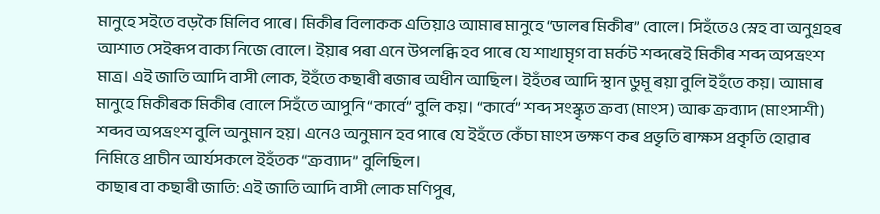মানুহে সইতে বড়কৈ মিলিব পাৰে। মিকীৰ বিলাকক এতিয়াও আমাৰ মানুহে “ডালৰ মিকীৰ” বোলে। সিহঁতেও স্নেহ বা অনুগ্ৰহৰ আশাত সেইৰূপ বাক্য নিজে বোলে। ইয়াৰ পৰা এনে উপলব্ধি হব পাৰে যে শাখামৃগ বা মৰ্কট শব্দৰেই মিকীৰ শব্দ অপভ্ৰংশ মাত্ৰ। এই জাতি আদি বাসী লোক, ইহঁতে কছাৰী ৰজাৰ অধীন আছিল। ইহঁতৰ আদি স্থান ডুমূ ৰয়া বুলি ইহঁতে কয়। আমাৰ মানুহে মিকীৰক মিকীৰ বোলে সিহঁতে আপুনি “কাৰ্বে” বুলি কয়। “কাৰ্বে” শব্দ সংস্কৃত ক্ৰব্য (মাংস) আৰু ক্ৰব্যাদ (মাংসাশী) শব্দব অপভ্ৰংশ বুলি অনুমান হয়। এনেও অনুমান হব পাৰে যে ইহঁতে কেঁচা মাংস ভক্ষণ কৰ প্ৰভৃতি ৰাক্ষস প্ৰকৃতি হোৱাৰ নিমিত্তে প্ৰাচীন আৰ্যসকলে ইহঁতক “ক্ৰব্যাদ” বুলিছিল।
কাছাৰ বা কছাৰী জাতি: এই জাতি আদি বাসী লোক মণিপুৰ,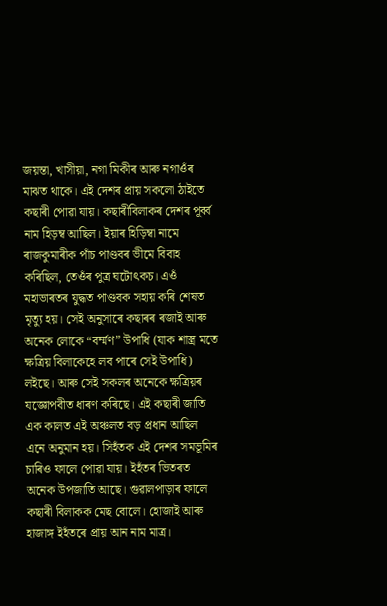জয়ন্তা, খাসীয়া, নগা মিকীৰ আৰু নগাওঁৰ মাঝত থাকে। এই দেশৰ প্ৰায় সকলো ঠাইতে কছাৰী পোৱা যায়। কছাৰীবিলাকৰ দেশৰ পূৰ্ব্ব নাম হিড়ম্ব আছিল। ইয়াৰ হিড়িম্বা নামে ৰাজকুমাৰীক পাঁচ পাণ্ডবৰ ভীমে বিবাহ কৰিছিল, তেওঁৰ পুত্ৰ ঘটোৎকচ। এওঁ মহাভাৰতৰ যুদ্ধত পাণ্ডবক সহায় কৰি শেষত মৃত্যু হয়। সেই অনুসাৰে কছাৰৰ ৰজাই আৰু অনেক লোকে “বৰ্ম্মণ” উপাধি (যাক শাস্ত্ৰ মতে ক্ষত্ৰিয় বিলাকেহে লব পাৰে সেই উপাধি) লইছে। আৰু সেই সকলৰ অনেকে ক্ষত্ৰিয়ৰ যজ্ঞোপবীত ধাৰণ কৰিছে। এই কছাৰী জাতি এক কালত এই অঞ্চলত বড় প্ৰধান আছিল এনে অনুমান হয়। সিহঁতক এই দেশৰ সমভূমিৰ চাৰিও ফালে পোৱা যায়। ইহঁতৰ ভিতৰত অনেক উপজাতি আছে। গুৱালপাড়াৰ ফালে কছাৰী বিলাকক মেছ বোলে। হোজাই আৰু হাজাঙ্গ ইহঁতৰে প্ৰায় আন নাম মাত্ৰ।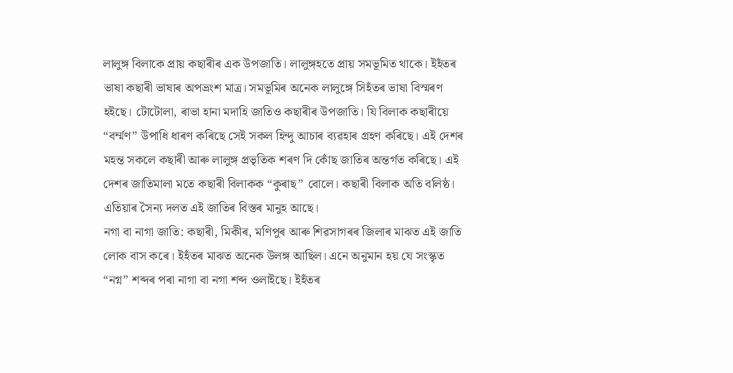লালুঙ্গ বিলাকে প্ৰায় কছাৰীৰ এক উপজাতি। লালুঙ্গহতে প্ৰায় সমভূমিত থাকে। ইহঁতৰ ভাষা কছাৰী ভাষাৰ অপভ্ৰংশ মাত্ৰ। সমভূমিৰ অনেক লালুঙ্গে সিহঁতৰ ভাষা বিস্মৰণ হইছে। টোটোলা, ৰাভা হানা মদাহি জাতিও কছাৰীৰ উপজাতি। যি বিলাক কছাৰীয়ে “বৰ্ম্মণ” উপাধি ধাৰণ কৰিছে সেই সকল হিন্দু আচাৰ ব্যৱহাৰ গ্ৰহণ কৰিছে। এই দেশৰ মহন্ত সকলে কছাৰী আৰু লালুঙ্গ প্ৰভৃতিক শৰণ দি কোঁছ জাতিৰ অন্তৰ্গত কৰিছে। এই দেশৰ জাতিমালা মতে কছাৰী বিলাকক “কুৰাছ” বোলে। কছাৰী বিলাক অতি বলিষ্ঠ। এতিয়াৰ সৈন্য দলত এই জাতিৰ বিস্তৰ মানুহ আছে।
নগা বা নাগা জাতি: কছাৰী, মিকীৰ, মণিপুৰ আৰু শিৱসাগৰৰ জিলাৰ মাঝত এই জাতি লোক বাস কৰে। ইহঁতৰ মাঝত অনেক উলঙ্গ আছিল। এনে অনুমান হয় যে সংস্কৃত “নগ্ন” শব্দৰ পৰা নাগা বা নগা শব্দ ওলাইছে। ইহঁতৰ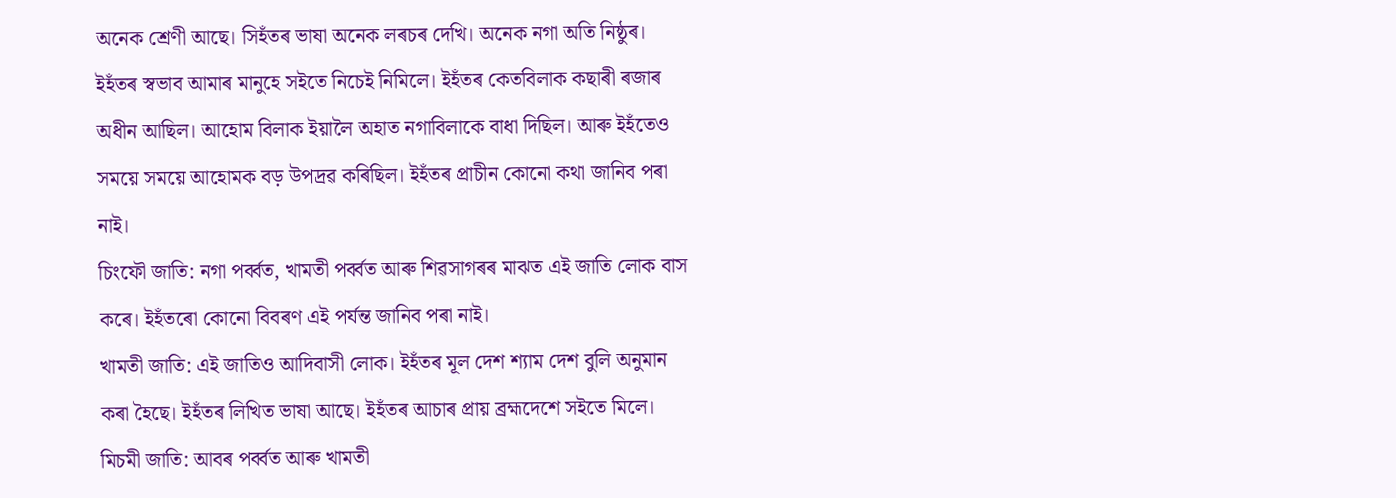অনেক শ্ৰেণী আছে। সিহঁতৰ ভাষা অনেক লৰচৰ দেখি। অনেক নগা অতি নিষ্ঠুৰ। ইহঁতৰ স্বভাব আমাৰ মানুহে সইতে নিচেই নিমিলে। ইহঁতৰ কেতবিলাক কছাৰী ৰজাৰ অধীন আছিল। আহোম বিলাক ইয়ালৈ অহাত নগাবিলাকে বাধা দিছিল। আৰু ইহঁতেও সময়ে সময়ে আহোমক বড় উপদ্ৰৱ কৰিছিল। ইহঁতৰ প্ৰাচীন কোনো কথা জানিব পৰা নাই।
চিংফৌ জাতি: নগা পৰ্ব্বত, খামতী পৰ্ব্বত আৰু শিৱসাগৰৰ মাঝত এই জাতি লোক বাস কৰে। ইহঁতৰো কোনো বিবৰণ এই পৰ্যন্ত জানিব পৰা নাই।
খামতী জাতি: এই জাতিও আদিবাসী লোক। ইহঁতৰ মূল দেশ শ্যাম দেশ বুলি অনুমান কৰা হৈছে। ইহঁতৰ লিখিত ভাষা আছে। ইহঁতৰ আচাৰ প্ৰায় ব্ৰহ্মদেশে সইতে মিলে।
মিচমী জাতি: আবৰ পৰ্ব্বত আৰু খামতী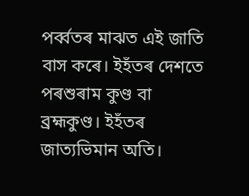পৰ্ব্বতৰ মাঝত এই জাতি বাস কৰে। ইহঁতৰ দেশতে পৰশুৰাম কুণ্ড বা ব্ৰহ্মকুণ্ড। ইহঁতৰ জাত্যভিমান অতি।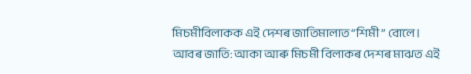মিচমীবিলাকক এই দেশৰ জাতিমালাত “শিমী” বোলে।
আবৰ জাতি: আকা আৰু মিচমী বিলাকৰ দেশৰ মাঝত এই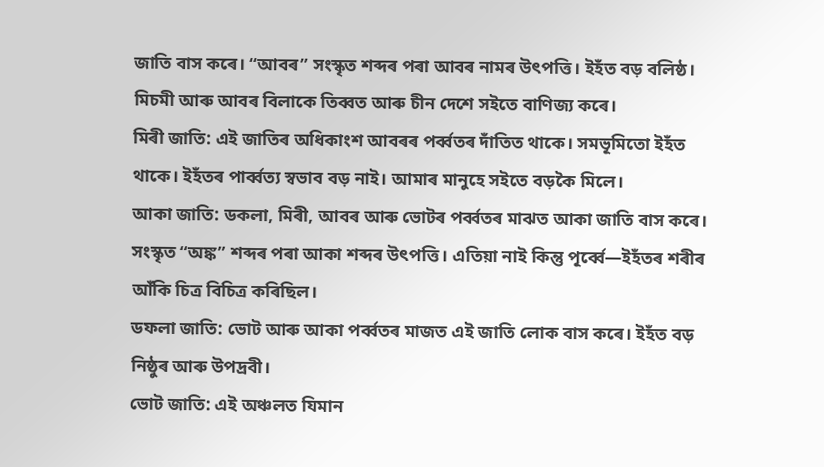জাতি বাস কৰে। “আবৰ” সংস্কৃত শব্দৰ পৰা আবৰ নামৰ উৎপত্তি। ইহঁত বড় বলিষ্ঠ। মিচমী আৰু আবৰ বিলাকে তিব্বত আৰু চীন দেশে সইতে বাণিজ্য কৰে।
মিৰী জাতি: এই জাতিৰ অধিকাংশ আবৰৰ পৰ্ব্বতৰ দাঁতিত থাকে। সমভূমিতো ইহঁত থাকে। ইহঁতৰ পাৰ্ব্বত্য স্বভাব বড় নাই। আমাৰ মানুহে সইতে বড়কৈ মিলে।
আকা জাতি: ডকলা, মিৰী, আবৰ আৰু ভোটৰ পৰ্ব্বতৰ মাঝত আকা জাতি বাস কৰে। সংস্কৃত “অঙ্ক” শব্দৰ পৰা আকা শব্দৰ উৎপত্তি। এতিয়া নাই কিন্তু পূৰ্ব্বে—ইহঁতৰ শৰীৰ আঁকি চিত্ৰ বিচিত্ৰ কৰিছিল।
ডফলা জাতি: ভোট আৰু আকা পৰ্ব্বতৰ মাজত এই জাতি লোক বাস কৰে। ইহঁত বড় নিষ্ঠুৰ আৰু উপদ্ৰবী।
ভোট জাতি: এই অঞ্চলত যিমান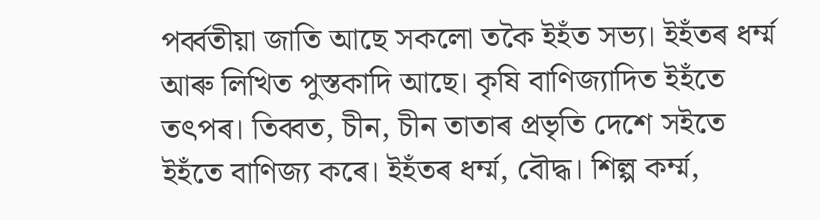পৰ্ব্বতীয়া জাতি আছে সকলো তকৈ ইহঁত সভ্য। ইহঁতৰ ধৰ্ম্ম আৰু লিখিত পুস্তকাদি আছে। কৃষি বাণিজ্যাদিত ইহঁতে তৎপৰ। তিব্বত, চীন, চীন তাতাৰ প্ৰভৃতি দেশে সইতে ইহঁতে বাণিজ্য কৰে। ইহঁতৰ ধৰ্ম্ম, বৌদ্ধ। শিল্প কৰ্ম্ম,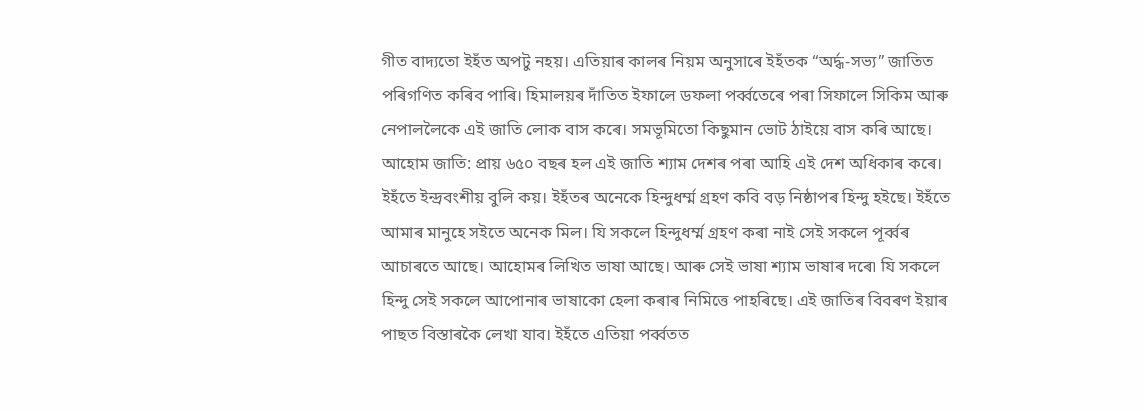গীত বাদ্যতো ইহঁত অপটু নহয়। এতিয়াৰ কালৰ নিয়ম অনুসাৰে ইহঁতক “অৰ্দ্ধ-সভ্য” জাতিত পৰিগণিত কৰিব পাৰি। হিমালয়ৰ দাঁতিত ইফালে ডফলা পৰ্ব্বতেৰে পৰা সিফালে সিকিম আৰু নেপাললৈকে এই জাতি লোক বাস কৰে। সমভূমিতো কিছুমান ভোট ঠাইয়ে বাস কৰি আছে।
আহোম জাতি: প্ৰায় ৬৫০ বছৰ হল এই জাতি শ্যাম দেশৰ পৰা আহি এই দেশ অধিকাৰ কৰে। ইহঁতে ইন্দ্ৰবংশীয় বুলি কয়। ইহঁতৰ অনেকে হিন্দুধৰ্ম্ম গ্ৰহণ কবি বড় নিষ্ঠাপৰ হিন্দু হইছে। ইহঁতে আমাৰ মানুহে সইতে অনেক মিল। যি সকলে হিন্দুধৰ্ম্ম গ্ৰহণ কৰা নাই সেই সকলে পূৰ্ব্বৰ আচাৰতে আছে। আহোমৰ লিখিত ভাষা আছে। আৰু সেই ভাষা শ্যাম ভাষাৰ দৰে৷ যি সকলে হিন্দু সেই সকলে আপোনাৰ ভাষাকো হেলা কৰাৰ নিমিত্তে পাহৰিছে। এই জাতিৰ বিবৰণ ইয়াৰ পাছত বিস্তাৰকৈ লেখা যাব। ইহঁতে এতিয়া পৰ্ব্বতত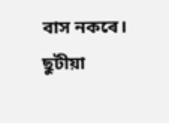বাস নকৰে।
ছুটীয়া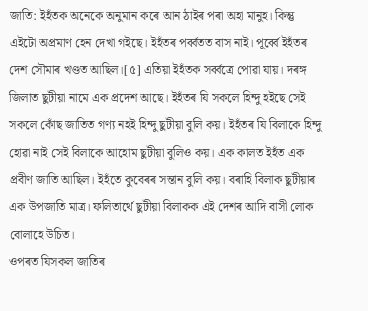জাতি: ইহঁতক অনেকে অনুমান কৰে আন ঠাইৰ পৰা অহা মানুহ। কিন্তু এইটো অপ্ৰমাণ হেন দেখা গইছে। ইহঁতৰ পৰ্ব্বতত বাস নাই। পূৰ্ব্বে ইহঁতৰ দেশ সৌমাৰ খণ্ডত আছিল।[৫] এতিয়া ইহঁতক সৰ্ব্বত্ৰে পোৱা যায়। দৰঙ্গ জিলাত ছুটীয়া নামে এক প্ৰদেশ আছে। ইহঁতৰ যি সকলে হিন্দু হইছে সেই সকলে কোঁছ জাতিত গণ্য নহই হিন্দু ছুটীয়া বুলি কয়। ইহঁতৰ যি বিলাকে হিন্দু হোৱা নাই সেই বিলাকে আহোম ছুটীয়া বুলিও কয়। এক কালত ইহঁত এক প্ৰবীণ জাতি আছিল। ইহঁতে কুবেৰৰ সন্তান বুলি কয়। বৰাহি বিলাক ছুটীয়াৰ এক উপজাতি মাত্ৰ। ফলিতাৰ্থে ছুটীয়া বিলাকক এই দেশৰ আদি বাসী লোক বোলাহে উচিত।
ওপৰত যিসকল জাতিৰ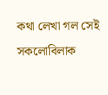কথা লেখা গল সেই সকলোবিলাক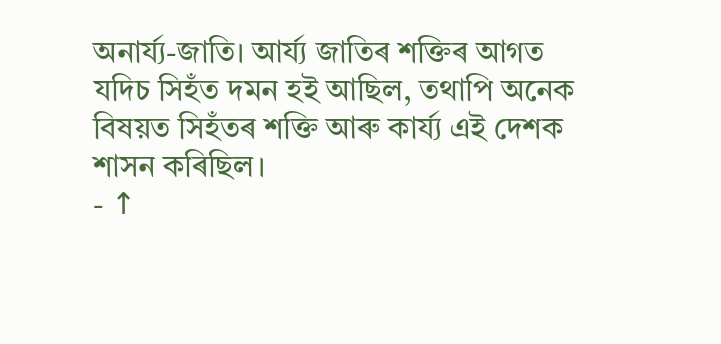অনাৰ্য্য-জাতি। আৰ্য্য জাতিৰ শক্তিৰ আগত যদিচ সিহঁত দমন হই আছিল, তথাপি অনেক বিষয়ত সিহঁতৰ শক্তি আৰু কাৰ্য্য এই দেশক শাসন কৰিছিল।
- ↑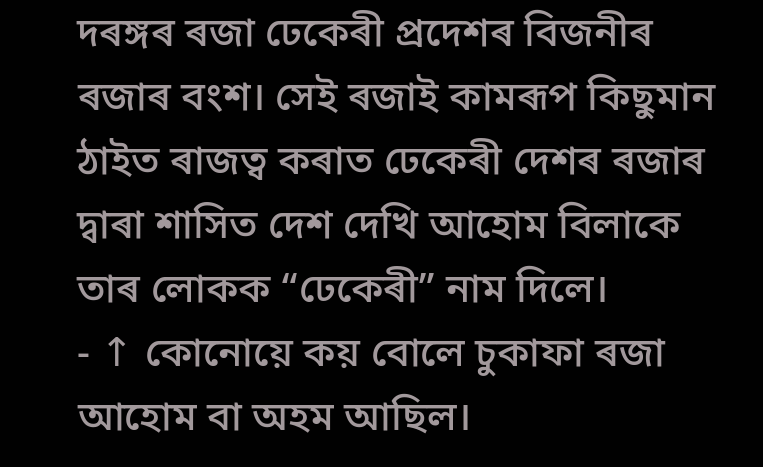দৰঙ্গৰ ৰজা ঢেকেৰী প্ৰদেশৰ বিজনীৰ ৰজাৰ বংশ। সেই ৰজাই কামৰূপ কিছুমান ঠাইত ৰাজত্ব কৰাত ঢেকেৰী দেশৰ ৰজাৰ দ্বাৰা শাসিত দেশ দেখি আহোম বিলাকে তাৰ লোকক “ঢেকেৰী” নাম দিলে।
- ↑ কোনোয়ে কয় বোলে চুকাফা ৰজা আহোম বা অহম আছিল।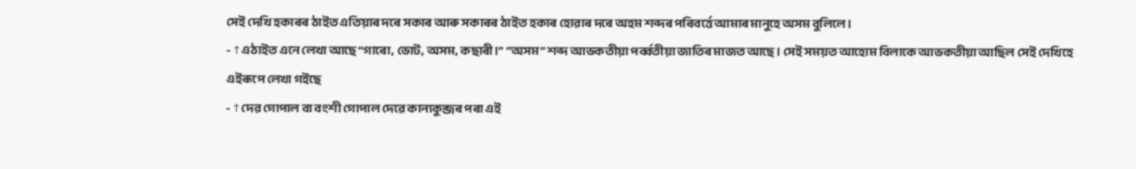সেই দেখি হকাৰৰ ঠাইত এতিয়াৰ দৰে সকাৰ আৰু সকাৰৰ ঠাইত হকাৰ হোৱাৰ দৰে অহম শব্দৰ পৰিবৰ্ত্তে আমাৰ মানুহে অসম বুলিলে।
- ↑ এঠাইত এনে লেখা আছে “গাৰো, ভোট, অসম, কছাৰী।” “অসম” শব্দ আভকতীয়া পৰ্ব্বতীয়া জাতিৰ মাজত আছে। সেই সময়ত আহোম বিলাকে আভকতীয়া আছিল সেই দেখিহে এইৰূপে লেখা গইছে
- ↑ দেৱ গোপাল বা বংশী গোপাল দেৱে কান্যকুব্জৰ পৰা এই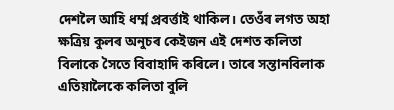দেশলৈ আহি ধৰ্ম্ম প্ৰবৰ্ত্তাই থাকিল। তেওঁৰ লগত অহা ক্ষত্ৰিয় কুলৰ অনুচৰ কেইজন এই দেশত কলিতা বিলাকে সৈতে বিবাহাদি কৰিলে। তাৰে সন্তানবিলাক এতিয়ালৈকে কলিতা বুলি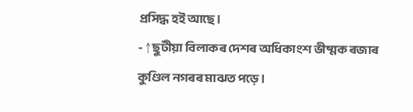প্ৰসিদ্ধ হই আছে।
- ↑ ছুটীয়া বিলাকৰ দেশৰ অধিকাংশ ভীষ্মক ৰজাৰ কুণ্ডিল নগৰৰ মাঝত পড়ে।